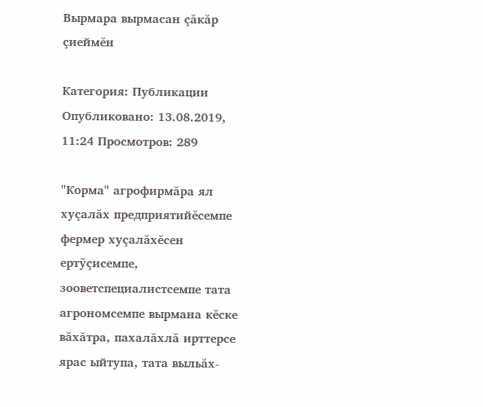Вырмара вырмасан çăкăр çиеймĕн

Категория: Публикации Опубликовано: 13.08.2019, 11:24 Просмотров: 289

"Корма" агрофирмăра ял хуçалăх предприятийĕсемпе фермер хуçалăхĕсен ертỹçисемпе, зооветспециалистсемпе тата агрономсемпе вырмана кĕске вăхăтра, пахалăхлă ирттерсе ярас ыйтупа, тата выльăх-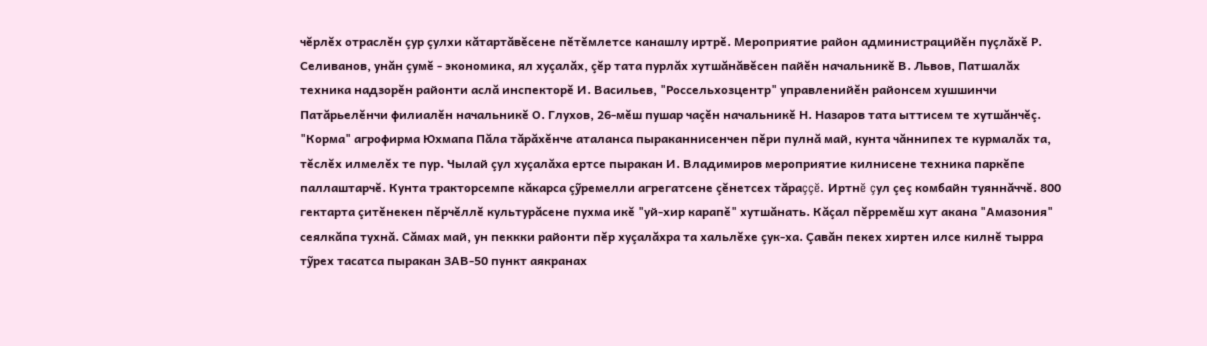чĕрлĕх отраслĕн çур çулхи кăтартăвĕсене пĕтĕмлетсе канашлу иртрĕ. Мероприятие район администрацийĕн пуçлăхĕ Р. Селиванов, унăн çумĕ - экономика, ял хуçалăх, çĕр тата пурлăх хутшăнăвĕсен пайĕн начальникĕ В. Львов, Патшалăх техника надзорĕн районти аслă инспекторĕ И. Васильев, "Россельхозцентр" управленийĕн районсем хушшинчи Патăрьелĕнчи филиалĕн начальникĕ О. Глухов, 26-мĕш пушар чаçĕн начальникĕ Н. Назаров тата ыттисем те хутшăнчĕç. "Корма" агрофирма Юхмапа Пăла тăрăхĕнче аталанса пыраканнисенчен пĕри пулнă май, кунта чăннипех те курмалăх та, тĕслĕх илмелĕх те пур. Чылай çул хуçалăха ертсе пыракан И. Владимиров мероприятие килнисене техника паркĕпе паллаштарчĕ. Кунта тракторсемпе кăкарса çỹремелли агрегатсене çĕнетсех тăраççĕ. Иртнĕ çул çеç комбайн туяннăччĕ. 800 гектарта çитĕнекен пĕрчĕллĕ культурăсене пухма икĕ "уй-хир карапĕ" хутшăнать. Кăçал пĕрремĕш хут акана "Амазония" сеялкăпа тухнă. Сăмах май, ун пеккки районти пĕр хуçалăхра та хальлĕхе çук-ха. Çавăн пекех хиртен илсе килнĕ тырра тỹрех тасатса пыракан ЗАВ-50 пункт аякранах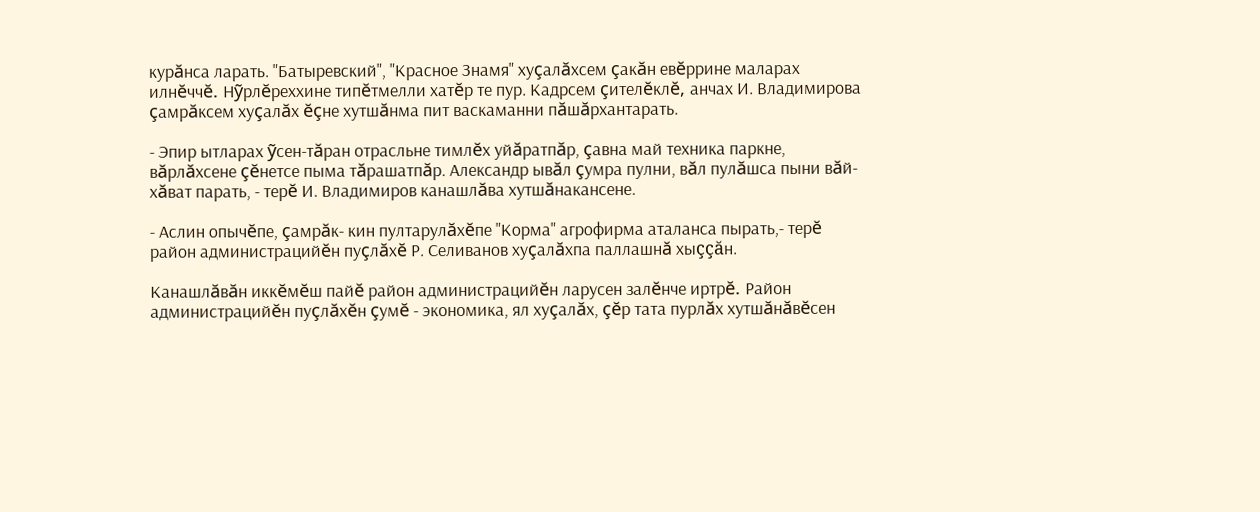курăнса ларать. "Батыревский", "Красное Знамя" хуçалăхсем çакăн евĕррине маларах илнĕччĕ. Нỹрлĕреххине типĕтмелли хатĕр те пур. Кадрсем çителĕклĕ, анчах И. Владимирова çамрăксем хуçалăх ĕçне хутшăнма пит васкаманни пăшăрхантарать.

- Эпир ытларах ỹсен-тăран отрасльне тимлĕх уйăратпăр, çавна май техника паркне, вăрлăхсене çĕнетсе пыма тăрашатпăр. Александр ывăл çумра пулни, вăл пулăшса пыни вăй-хăват парать, - терĕ И. Владимиров канашлăва хутшăнакансене.

- Аслин опычĕпе, çамрăк- кин пултарулăхĕпе "Корма" агрофирма аталанса пырать,- терĕ район администрацийĕн пуçлăхĕ Р. Селиванов хуçалăхпа паллашнă хыççăн.

Канашлăвăн иккĕмĕш пайĕ район администрацийĕн ларусен залĕнче иртрĕ. Район администрацийĕн пуçлăхĕн çумĕ - экономика, ял хуçалăх, çĕр тата пурлăх хутшăнăвĕсен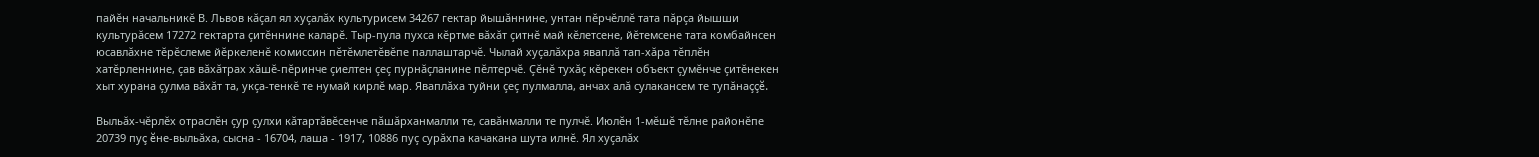пайĕн начальникĕ В. Львов кăçал ял хуçалăх культурисем 34267 гектар йышăннине, унтан пĕрчĕллĕ тата пăрçа йышши культурăсем 17272 гектарта çитĕннине каларĕ. Тыр-пула пухса кĕртме вăхăт çитнĕ май кĕлетсене, йĕтемсене тата комбайнсен юсавлăхне тĕрĕслеме йĕркеленĕ комиссин пĕтĕмлетĕвĕпе паллаштарчĕ. Чылай хуçалăхра яваплă тап-хăра тĕплĕн хатĕрленнине, çав вăхăтрах хăшĕ-пĕринче çиелтен çеç пурнăçланине пĕлтерчĕ. Çĕнĕ тухăç кĕрекен объект çумĕнче çитĕнекен хыт хурана çулма вăхăт та, укçа-тенкĕ те нумай кирлĕ мар. Яваплăха туйни çеç пулмалла, анчах алă сулакансем те тупăнаççĕ.

Выльăх-чĕрлĕх отраслĕн çур çулхи кăтартăвĕсенче пăшăрханмалли те, савăнмалли те пулчĕ. Июлĕн 1-мĕшĕ тĕлне районĕпе 20739 пуç ĕне-выльăха, сысна - 16704, лаша - 1917, 10886 пуç сурăхпа качакана шута илнĕ. Ял хуçалăх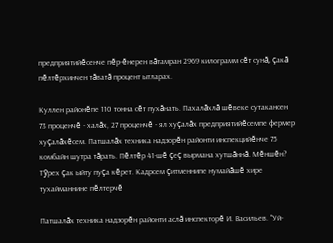предприятийĕсенче пĕр-ĕнерен вăтамран 2969 килограмм сĕт сунă, çакă пĕлтĕрхинчен тăватă процент ытларах.

Куллен районĕпе 110 тонна сĕт пухăнать. Пахалăхлă шĕвеке сутакансен 73 проценчĕ - халăх, 27 проценчĕ - ял хуçалăх предприятийĕсемпе фермер хуçалăхĕсем. Патшалăх техника надзорĕн районти инспекцийĕнче 75 комбайн шутра тăрать. Пĕлтĕр 41-шĕ çеç вырмана хутшăннă. Мĕншĕн? Тỹрех çак ыйту пуçа кĕрет. Кадрсем çитменнипе нумайăшĕ хире тухайманнине пĕлтерчĕ

Патшалăх техника надзорĕн районти аслă инспекторĕ И. Васильев. "Уй-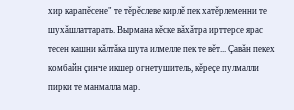хир карапĕсене" те тĕрĕслеве кирлĕ пек хатĕрлеменни те шухăшлаттарать. Вырмана кĕске вăхăтра ирттерсе ярас тесен кашни кăлтăка шута илмелле пек те вĕт... Çавăн пекех комбайн çинче икшер огнетушитель, кĕреçе пулмалли пирки те манмалла мар.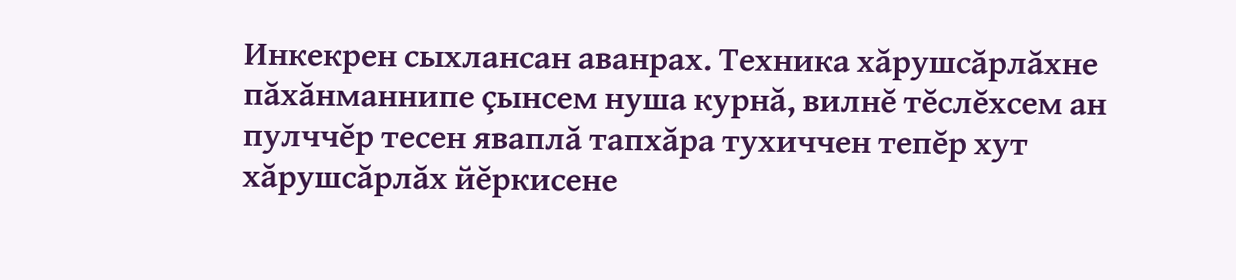Инкекрен сыхлансан аванрах. Техника хăрушсăрлăхне пăхăнманнипе çынсем нуша курнă, вилнĕ тĕслĕхсем ан пулччĕр тесен яваплă тапхăра тухиччен тепĕр хут хăрушсăрлăх йĕркисене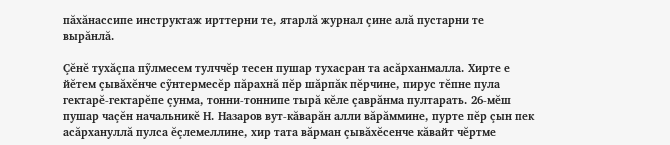пăхăнассипе инструктаж ирттерни те, ятарлă журнал çине алă пустарни те вырăнлă.

Çĕнĕ тухăçпа пỹлмесем тулччĕр тесен пушар тухасран та асăрханмалла. Хирте е йĕтем çывăхĕнче сỹнтермесĕр пăрахнă пĕр шăрпăк пĕрчине, пирус тĕпне пула гектарĕ-гектарĕпе çунма, тонни-тоннипе тырă кĕле çаврăнма пултарать. 26-мĕш пушар чаçĕн начальникĕ Н. Назаров вут-кăварăн алли вăрăммине, пурте пĕр çын пек асăрхануллă пулса ĕçлемеллине, хир тата вăрман çывăхĕсенче кăвайт чĕртме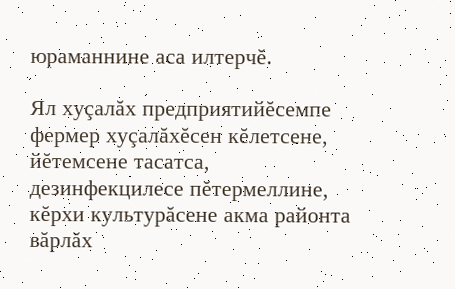юраманнине аса илтерчĕ.

Ял хуçалăх предприятийĕсемпе фермер хуçалăхĕсен кĕлетсене, йĕтемсене тасатса, дезинфекцилесе пĕтермеллине, кĕрхи культурăсене акма районта вăрлăх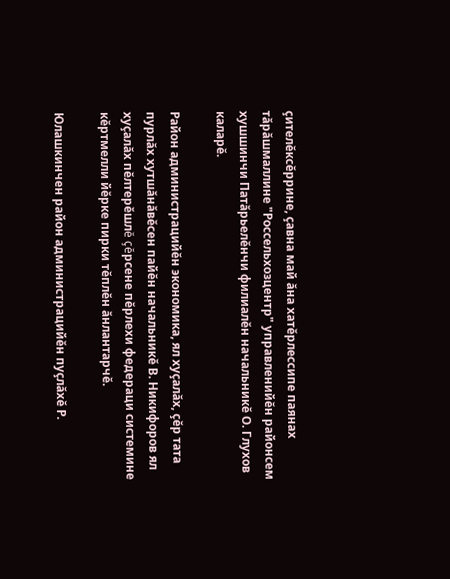çителĕксĕррине, çавна май ăна хатĕрлессипе паянах тăрăшмаллине "Россельхозцентр" управленийĕн районсем хушшинчи Патăрьелĕнчи филиалĕн начальникĕ О. Глухов каларĕ.

Район администрацийĕн экономика, ял хуçалăх, çĕр тата пурлăх хутшăнăвĕсен пайĕн начальникĕ В. Никифоров ял хуçалăх пĕлтерĕшлĕ çĕрсене пĕрлехи федераци системине кĕртмелли йĕрке пирки тĕплĕн ăнлантарчĕ.

Юлашкинчен район администрацийĕн пуçлăхĕ Р.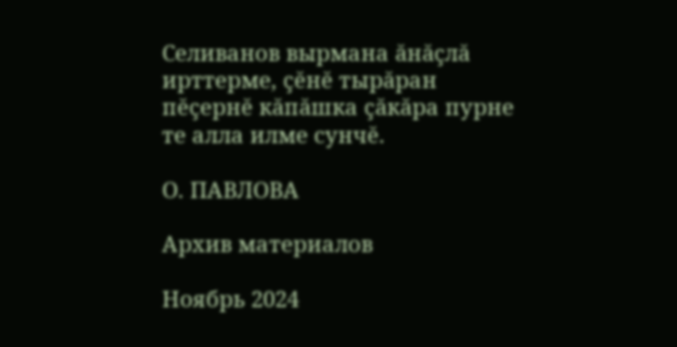Селиванов вырмана ăнăçлă ирттерме, çĕнĕ тырăран пĕçернĕ кăпăшка çăкăра пурне те алла илме сунчĕ.

О. ПАВЛОВА

Архив материалов

Ноябрь 2024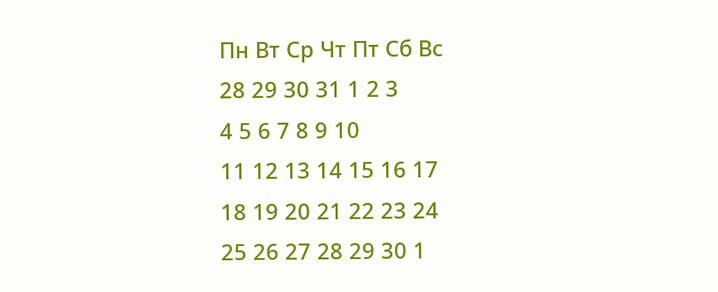Пн Вт Ср Чт Пт Сб Вс
28 29 30 31 1 2 3
4 5 6 7 8 9 10
11 12 13 14 15 16 17
18 19 20 21 22 23 24
25 26 27 28 29 30 1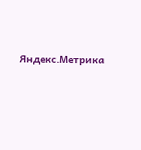Яндекс.Метрика